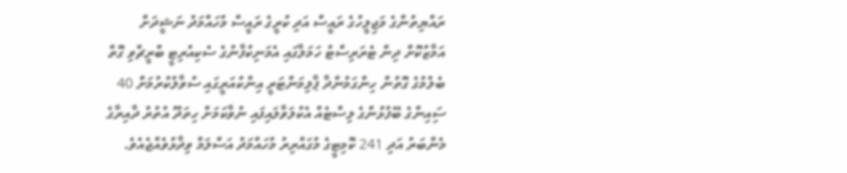ރައްޔިތުންގެ މަޖިލީހުގެ ރައީސް އަދި ކުރީގެ ރައީސް މުހައްމަދު ނަޝީދަށް އަމާޒުކޮށް ދިން ޓެރަރިސްޓު ހަމަލާގައި އެމަނިކުފާނުގެ ސެކިއުރިޓީ ބްރީޗްވި ގޮތް ބެލުމުގެ ގޮތުން ހިންގަމުންދާ ޕާލިމަންޓަރީ އިންކުއަރީގައި ސުވާލުކުރުމަށް 40 ސިައިންގެ ބޭފުޅުންގެ ލިސްޓެއް އެކުލަވާލައިފައި ނުވާކަމަށް ހިތަދޫ އުތުރު ދާއިރާގެ މެންބަރު އަދި 241 ކޮމިޓީގެ މުގައްރިރު މުހައްމަދު އަސްލަމް ވިދާޅުވެއްޖެއެވެ.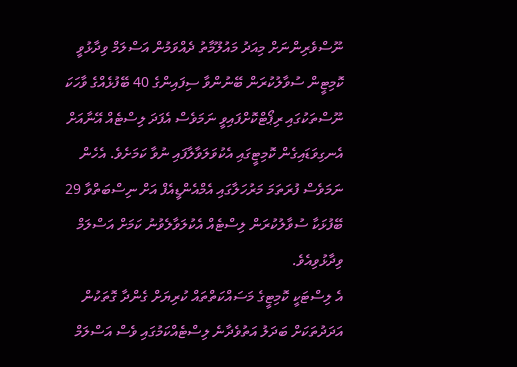ނޫސްވެރިންނަށް މިއަދު މައުލޫމާތު ދެއްވަމުން އަސްލަމް ވިދާޅުވީ ކޮމިޓީން ސުވާލުކުރަން ބޭނުންވާ ސިފައިންގެ 40 ބޭފުޅެއްގެ ވާހަކަ ނޫސްތަކުގައި ރިޕޯޓްކޮށްފައިވީ ނަމަވެސް އެފަދަ ލިސްޓެއް އޭނާއަށް އެނގިވަޑައިގެން ކޮމިޓީގައި އެކުވަލަވާލާފައި ނުވާ ކަމަށެވެ. އެހެން ނަމަވެސް ފުރަތަމަ މަރުހަލާގައި އެމްއެންޑީއެފް އަށް ނިސްބަތްވާ 29 ބޭފުޅަކާ ސުވާލުކުރަން ލިސްޓެއް އެކުލަވާލެވުނު ކަމަށް އަސްލަމް ވިދާޅުވިއެވެ.
އެ ލިސްޓަކީ ކޮމިޓީގެ މަސައްކަތްތައް ކުރިޔަށް ގެންދާ ގޮތަކުން އަދަދުތަކަށް ބަދަލު އަތުވެދާނެ ލިސްޓެއްކަމުގައި ވެސް އަސްލަމް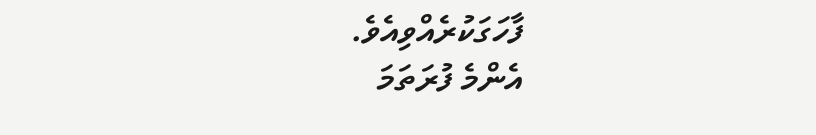ފާހަގަކުރެއްވިއެވެ.
އެންމެ ފުރަތަމަ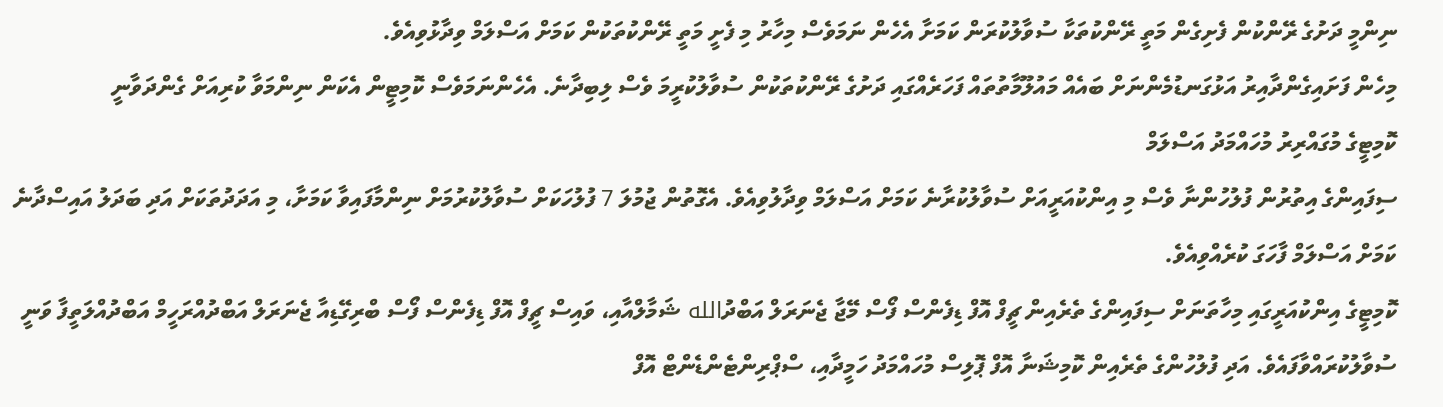ނިންމީ ދަށުގެ ރޭންކުން ފެށިގެން މަތީ ރޭންކުތަކާ ސުވާލުކުރަން ކަމަށާ އެހެން ނަމަވެސް މިހާރު މި ފެށީ މަތީ ރޭންކުތަކުން ކަމަށް އަސްލަމް ވިދާޅުވިއެވެ.
މިހެން ފަށައިގެންދާއިރު އަޅުގަނޑުމެންނަށް ބައެއް މައުލޫމާތުތައް ފަހަރެއްގައި ދަށުގެ ރޭންކުތަކުން ސުވާލުކުރީމަ ވެސް ލިބިދާނެ. އެހެންނަމަވެސް ކޮމިޓީން އެކަން ނިންމަވާ ކުރިއަށް ގެންދަވާނީ
ކޮމިޓީގެ މުގައްރިރު މުހައްމަދު އަސްލަމް
ސިފައިންގެ އިތުރުން ފުލުހުންނާ ވެސް މި އިންކުއަރީއަށް ސުވާލުކުރާނެ ކަމަށް އަސްލަމް ވިދާލުވިއެވެ. އެގޮތުން ޖުމުލަ 7 ފުލުހަކަށް ސުވާލުކުރުމަށް ނިންމާފައިވާ ކަމަށާ، މި އަދަދުތަކަށް އަދި ބަދަލު އައިސްދާނެ ކަމަށް އަސްލަމް ފާހަގަ ކުރެއްވިއެވެ.
ކޮމިޓީގެ އިންކުއަރީގައި މިހާތަނަށް ސިފައިންގެ ތެރެއިން ޗީފް އޮފް ޑިފެންސް ފޯސް މޭޖާ ޖެނަރަލް އަބްދުالله ޝަމާލްއާއި، ވައިސް ޗީފް އޮފް ޑިފެންސް ފޯސް ބްރިގޭޑިއާ ޖެނަރަލް އަބްދުއްރަހީމް އަބްދުއްލަތީފާ ވަނީ ސުވާލުކުރައްވާފައެވެ. އަދި ފުލުހުންގެ ތެރެއިން ކޮމިޝަނާ އޮފް ޕޮލިސް މުހައްމަދު ހަމީދާއި، ސްޕްރިންޓެންޑެންޓް އޮފް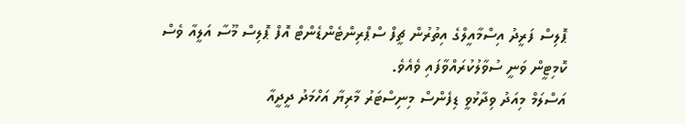ޕޮލިސް ފަރީދު އިސްމާއީލްގެ އިތުރުން ޗީފް ސްޕްރިންޓެންޑެންޓް އޮފް ޕޮލިސް މޫސާ އަލީއާ ވެސް ކޮމިޓީން ވަނީ ސުވާލުކުރައްވާފައި ވެއެވެ.
އަސްލަމް މިއަދު ވިދާޅުވީ ޑިފެންސް މިނިސްޓަރު މާރިޔާ އަހްމަދު ދީދީއާ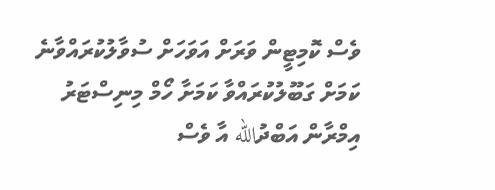ވެސް ކޮމިޓީން ވަރަށް އަވަހަށް ސުވާލުކުރައްވާނެ ކަމަށް ގަބޫލުކުރައްވާ ކަމަށާ ހޯމް މިނިސްޓަރު އިމްރާން އަބްދުالله އާ ވެސް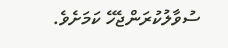ސުވާލުކުރަންޖެހޭ ކަމަށެވެ.